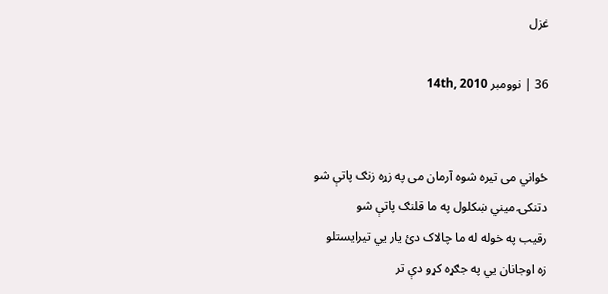غزل

36 | نوومبر 14th, 2010


ځواني می تیره شوه آرمان می په زړه زنګ پاتې شو
دتنکۍ میني ښکلول په ما قلنګ پاتې شو
رقیب په خوله له ما چالاک دئ یار يي تیرایستلو
زه اوجانان يي په جګړه کړو دې تر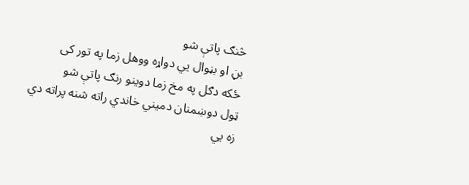څنګ پاتې شو
بڼ او بڼوال يي دواړه ووهل زما په تور کی
ځکه دګل په مخ زما دوینو رنګ پاتې شو
ټول دوښمنان دمیني خاندي راته شنه پراته دي
زه يي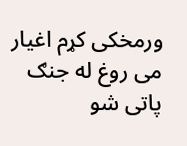ورمخکی کړم اغیار می روغ له جنګ پاتی شو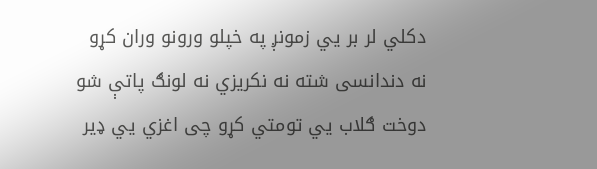دکلي لر بر يي زمونږ په خپلو ورونو وران کړو
نه دندانسی شته نه نکریزي نه لونګ پاتې شو
دوخت ګلاب يي تومتي کړو چی اغزي يي ډیر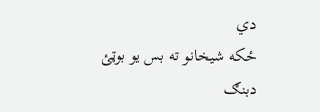دي
ځکه شیخانو ته بس یو بوټئ دبنګ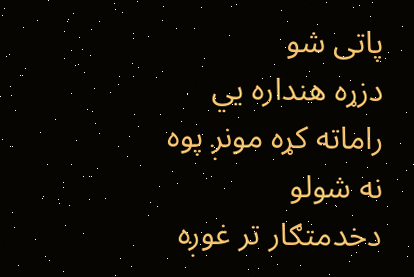پاتی شو
دزړه هنداره يي راماته کړه مونږ پوه نه شولو
دخدمتګار تر غوږه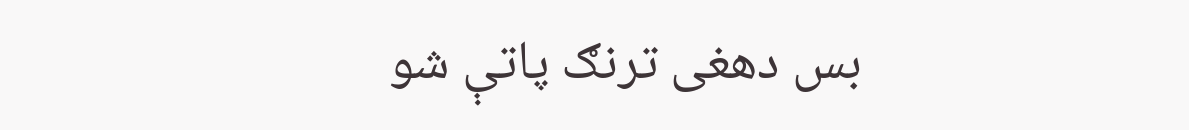بس دهغی ترنګ پاتې شو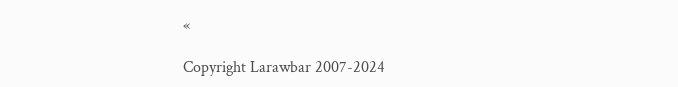«

Copyright Larawbar 2007-2024